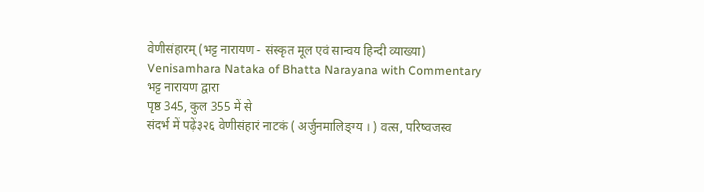वेणीसंहारम् (भट्ट नारायण - संस्कृत मूल एवं सान्वय हिन्दी व्याख्या)
Venisamhara Nataka of Bhatta Narayana with Commentary
भट्ट नारायण द्वारा
पृष्ठ 345, कुल 355 में से
संदर्भ में पढ़ें३२६ वेणीसंहारं नाटकं ( अर्जुनमालिङ्ग्य । ) वत्स, परिष्वजस्व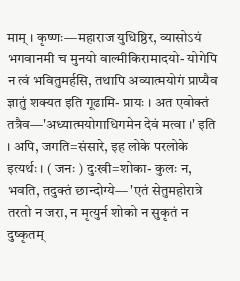माम् । कृष्णः—महाराज युधिष्ठिर, व्यासोऽयं भगवानमी च मुनयो वाल्मीकिरामादयो- योगेपि न त्वं भवितुमर्हसि, तथापि अव्यात्मयोगं प्राप्यैव ज्ञातुं शक्यत इति गूढामि- प्रायः । अत एवोक्तं तत्रैव—'अध्यात्मयोगाधिगमेन देवं मत्वा ।' इति । अपि, जगति=संसारे, इह लोके परलोके इत्यर्थः । ( जनः ) दुःखी=शोका- कुलः न, भवति, तदुक्तं छान्दोग्ये— 'एतं सेतुमहोरात्रे तरतो न जरा, न मृत्युर्न शोको न सुकृतं न दुष्कृतम्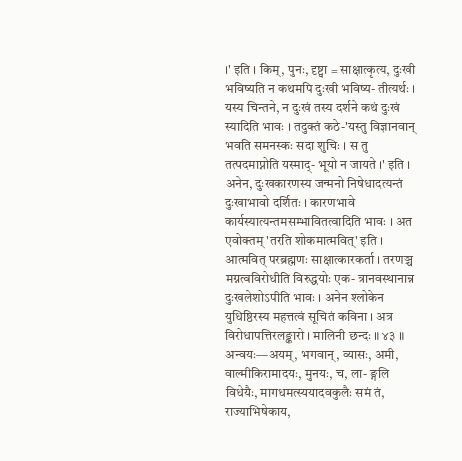।' इति । किम्, पुनः, दृष्ट्वा = साक्षात्कृत्य, दुःखी भविष्यति न कथमपि दुःखी भविष्य- तीत्यर्थः । यस्य चिन्तने, न दुःखं तस्य दर्शने कथं दुःखं स्यादिति भावः । तदुक्तं कठे-'यस्तु विज्ञानवान् भवति समनस्कः सदा शुचिः । स तु तत्पदमाप्नोति यस्माद्- भूयो न जायते ।' इति । अनेन, दुःखकारणस्य जन्मनो निषेधादत्यन्तं दुःखाभावो दर्शितः । कारणभावे कार्यस्यात्यन्तमसम्भावितत्वादिति भावः । अत एवोक्तम् 'तरति शोकमात्मवित्' इति । आत्मवित् परब्रह्मणः साक्षात्कारकर्ता । तरणञ्च मग्नत्वविरोधीति विरुद्धयोः एक- त्रानवस्थानान्न दुःखलेशोऽपीति भावः । अनेन श्लोकेन युधिष्ठिरस्य महत्तत्वं सूचितं कविना । अत्र विरोधापत्तिरलङ्कारो । मालिनी छन्दः ॥ ४३ ॥ अन्वयः—अयम्, भगवान्, व्यासः, अमी, वाल्मीकिरामादयः, मुनयः, च, ला- ङ्गलि विधेयैः, मागधमत्स्ययादवकुलैः समं तं, राज्याभिषेकाय,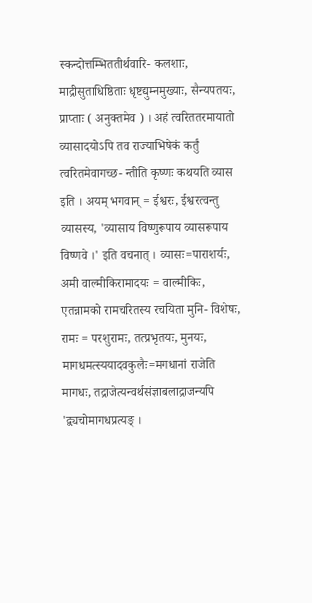स्कन्दोत्तम्भिततीर्थवारि- कलशाः, माद्रीसुताधिष्ठिताः धृष्टद्युम्नमुख्याः, सैन्यपतयः, प्राप्ताः ( अनुक्तमेव ) । अहं त्वरिततरमायातो व्यासादयोऽपि तव राज्याभिषेकं कर्तुं त्वरितमेवागच्छ- न्तीति कृष्णः कथयति व्यास इति । अयम् भगवान् = ईश्वरः, ईश्वरत्वन्तु व्यासस्य, 'व्यासाय विष्णुरूपाय व्यासरूपाय विष्णवे ।' इति वचनात् । व्यासः=पाराशर्यः, अमी वाल्मीकिरामादयः = वाल्मीकिः, एतन्नामको रामचरितस्य रचयिता मुनि- विशेषः, रामः = परशुरामः, तत्प्रभृतयः, मुनयः, मागधमत्स्ययादवकुलैः=मगधानां राजेति मागधः, तद्राजेत्यन्वर्थसंज्ञाबलाद्राजन्यपि 'द्व्यचोमागधप्रत्यङ् ।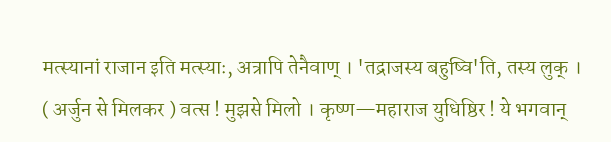मत्स्यानां राजान इति मत्स्याः, अत्रापि तेनैवाण् । 'तद्राजस्य बहुष्वि'ति, तस्य लुक् । ( अर्जुन से मिलकर ) वत्स ! मुझसे मिलो । कृष्ण—महाराज युधिष्ठिर ! ये भगवान्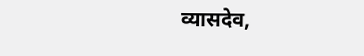व्यासदेव,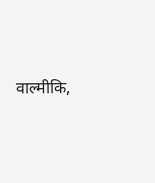वाल्मीकि,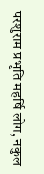परशुराम प्रभृति महर्षि लोग, नकुल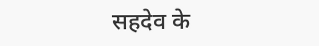सहदेव के